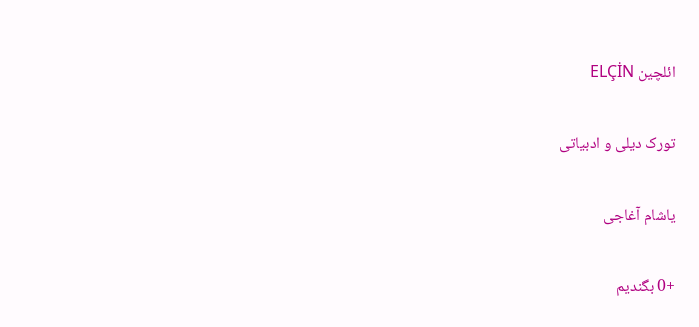ائلچین ELÇİN

تورک دیلی و ادبیاتی

یاشام آغاجی

+0 بگندیم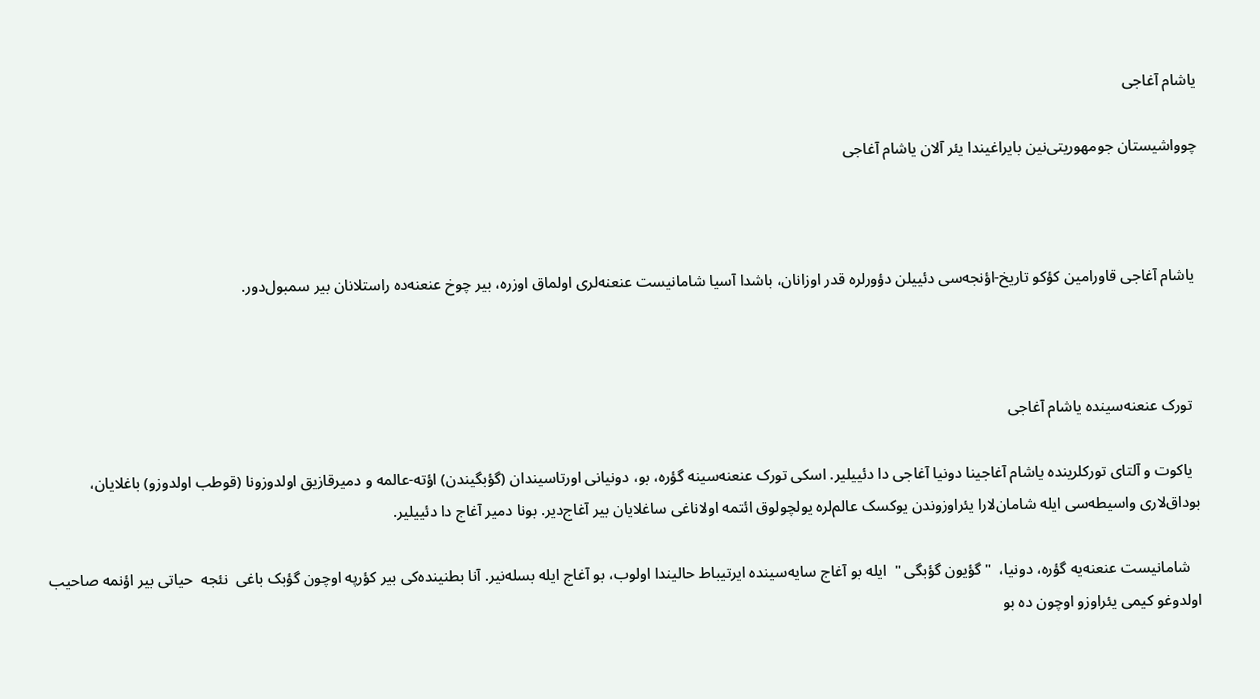یاشام آغاجی

چوواشیستان جومهوریتی‌نین بایراغیندا یئر آلان یاشام آغاجی



 یاشام آغاجی قاورامین کؤکو تاریخ-اؤنجه‌سی دئییلن دؤورلره قدر اوزانان، باشدا آسیا شامانیست عنعنه‌لری اولماق اوزره، بیر چوخ عنعنه‌ده راستلانان بیر سمبول‌دور.



  تورک عنعنه‌سینده یاشام آغاجی

  یاکوت و آلتای تورکلرینده یاشام آغاجینا دونیا آغاجی دا دئییلیر. اسکی تورک عنعنه‌سینه گؤره، بو، دونیانی اورتاسیندان (گؤبگیندن) اؤته-عالمه و دمیرقازیق اولدوزونا (قوطب اولدوزو) باغلایان، بوداق‌لاری واسیطه‌سی ایله شامان‌لارا یئراوزوندن یوکسک عالم‌لره یولچولوق ائتمه اولاناغی ساغلایان بیر آغاج‌دیر. بونا دمیر آغاج دا دئییلیر.

   شامانیست عنعنه‌یه گؤره، دونیا،  " گؤیون گؤبگی "  ایله بو آغاج سایه‌سینده ایرتیباط حالیندا اولوب، بو آغاج ایله بسله‌نیر. آنا بطنینده‌‌کی بیر کؤرپه اوچون گؤبک باغی  نئجه  حیاتی بیر اؤنمه صاحیب اولدوغو کیمی یئراوزو اوچون ده بو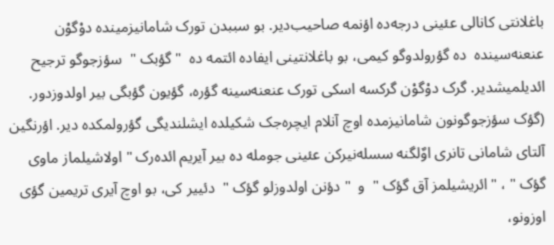باغلانتی کانالی عئینی درجه‌ده اؤنمه صاحیب‌دیر. بو سببدن تورک شامانیزمینده دوْگوْن عنعنه‌سینده  ده گؤرولدوگو کیمی، بو باغلانتینی ایفاده ائتمه ده  " گؤبک "  سؤزجوگو ترجیح ائدیلمیشدیر. گرک دوْگوْن گرکسه اسکی تورک عنعنه‌سینه گؤره، گؤیون گؤبگی بیر اولدوزدور. (گؤک سؤزجوگونون شامانیزمده اوچ آنلام ایچره‌جک شکیلده ایشلندیگی گؤرولمکده دیر. اؤرنگین آلتای شامانی تانری اوٌلگنه سسله‌نیرکن عئینی جومله ده بیر آیریم ائده‌رک " اولاشیلماز ماوی گؤک " ، " ائریشیلمز آق گؤک "  و  " دؤنن اولدوزلو گؤک "  دئییر کی، بو اوچ آیری تریمین گؤی اوزونو،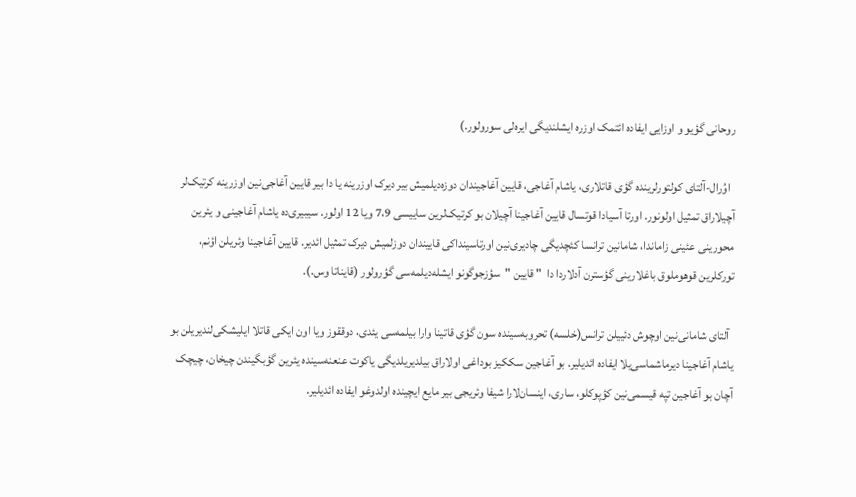روحانی گؤیو و اوزایی ایفاده ائتمک اوزره ایشلندیگی ایره‌لی سورولور.)

  اوُرال-آلتای کولتورلرینده گؤی قاتلاری، یاشام آغاجی، قایین آغاجیندان دوزه‌دیلمیش بیر دیرک اوزرینه یا دا بیر قایین آغاجی‌نین اوزرینه کرتیک‌لر آچیلاراق تمثیل اولونور. اورتا آسیادا قوتسال قایین آغاجینا آچیلان بو کرتیک‌لرین ساییسی 7،9 ویا 12 اولور. سیبیری‌ده یاشام آغاجینی و یئرین محورینی عئینی زاماندا، شامانین ترانسا کئچدیگی چادیری‌نین اورتاسینداکی قاییندان دوزلمیش دیرک تمثیل ائدیر. قایین آغاجینا وئریلن اؤنم، تورکلرین قوهوملوق باغلارینی گؤسترن آدلاردا دا  " قایین "  سؤزجوگونو ایشله‌دیلمه‌سی گؤرولور (قایناتا وس.).

  آلتای شامانی‌نین اوچوش دئییلن ترانس(خلسه) تحروبه‌سینده سون گؤی قاتینا وارا بیلمه‌سی یئدی، دوققوز ویا اون ایکی قاتلا ایلیشکی‌لندیریلن بو یاشام آغاجینا دیرماشماسی‌یلا ایفاده ائدیلیر. بو آغاجین سککیز بوداغی اولاراق بیلدیریلدیگی یاکوت عنعنه‌سینده یئرین گؤبگیندن چیخان، چیچک آچان بو آغاجین تپه قیسمی‌نین کؤپوکلو، ساری، اینسان‌لارا شیفا وئریجی بیر مایع ایچینده اولدوغو ایفاده ائدیلیر.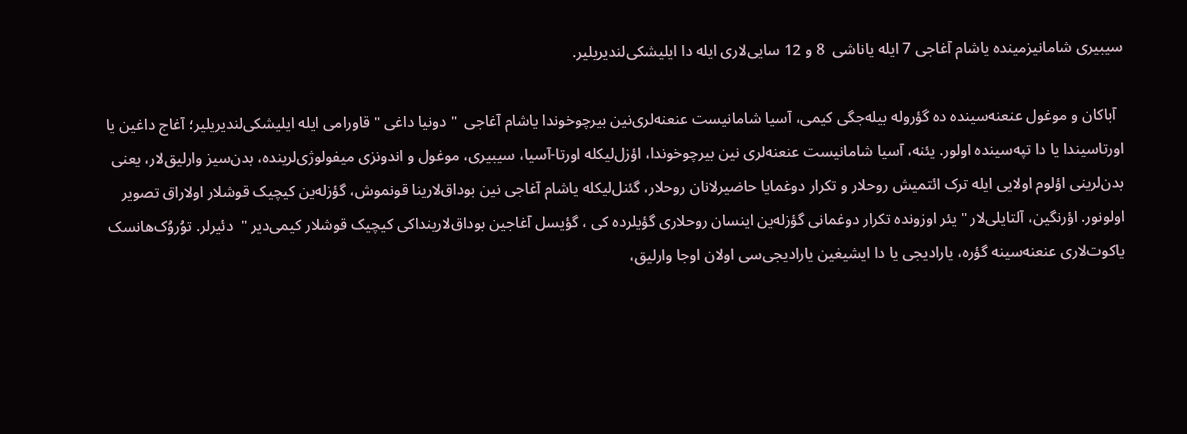سیبیری شامانیزمینده یاشام آغاجی 7 ایله یاناشی  8 و 12 سایی‌لاری ایله دا ایلیشکی‌لندیریلیر.

  آباکان و موغول عنعنه‌سینده ده گؤروله بیله‌جگی کیمی، آسیا شامانیست عنعنه‌لری‌نین بیرچوخوندا یاشام آغاجی  " دونیا داغی " قاورامی‌ ایله ایلیشکی‌لندیریلیر؛ آغاج داغین یا اورتاسیندا یا دا تپه‌سینده اولور. یئنه، آسیا شامانیست عنعنه‌لری نین بیرچوخوندا، اؤزل‌لیکله اورتا-آسیا، سیبیری، موغول و اندونزی میفولوژی‌لرینده، بدن‌سیز وارلیق‌لار، یعنی بدن‌لرینی اؤلوم اولایی ایله ترک ائتمیش روحلار و تکرار دوغمایا حاضیرلانان روحلار، گئنل‌لیکله یاشام آغاجی نین بوداق‌لارینا قونموش، گؤزله‌ین کیچیک قوشلار اولاراق تصویر اولونور. اؤرنگین، آلتایلی‌لار " یئر اوزونده تکرار دوغمانی گؤزله‌ین اینسان روحلاری گؤیلرده کی ، گؤیسل آغاجین بوداق‌لارینداکی کیچیک قوشلار کیمی‌دیر "  دئیرلر. توُروُک‌هانسک یاکوت‌لاری عنعنه‌سینه گؤره، یارادیجی یا دا ایشیغین یارادیجی‌سی اولان اوجا وارلیق،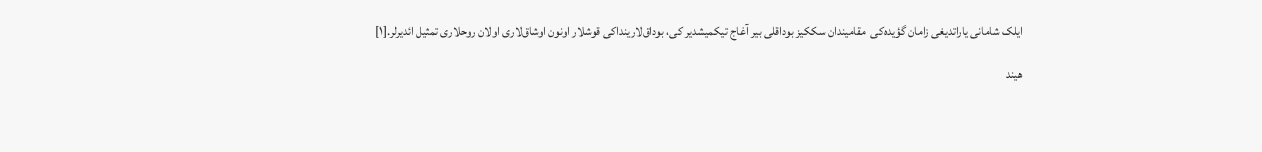ایلک شامانی یاراتدیغی زامان گؤیده‌کی  مقامیندان سککیز بوداقلی بیر آغاج تیکمیشدیر کی، بوداق‌لارینداکی قوشلار اونون اوشاق‌لاری اولان روحلاری تمثیل ائدیرلر.[۱]

هیند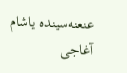عنعنه‌سینده یاشام آغاجی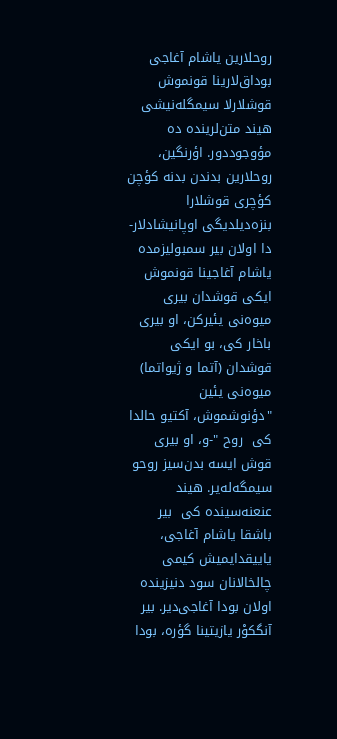روحلارین یاشام آغاجی بوداق‌لارینا قونموش قوشلارلا سیمگله‌نیشی هیند متن‌لرینده ده مؤوجوددور. اؤرنگین، روحلارین بدندن بدنه کؤچن کؤچری قوشلارا بنزه‌دیلدیگی اوپانیشادلار-دا اولان بیر سمبولیزمده یاشام آغاجینا قونموش ایکی قوشدان بیری میوه‌نی یئیرکن، او بیری باخار کی، بو ایکی قوشدان (آتما و ژیواتما) میوه‌نی یئین  "دؤنوشموش، آکتیو حالدا کی  روح "-و، او بیری  قوش ایسه بدن‌سیز روحو سیمگه‌له‌یر. هیند عنعنه‌سینده کی  بیر باشقا یاشام آغاجی، یاییقدایمیش کیمی چالخالانان سود دنیزینده اولان بودا آغاجی‌دیر. بیر آنگکوْر یازیتینا گؤره، بودا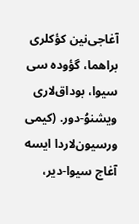آغاجی‌نین کؤکلری براهما، گؤوده سی سیوا، بوداق‌لاری ویشنوُ-دور. (کیمی ورسیون‌لاردا ایسه آغاج سیوا-دیر،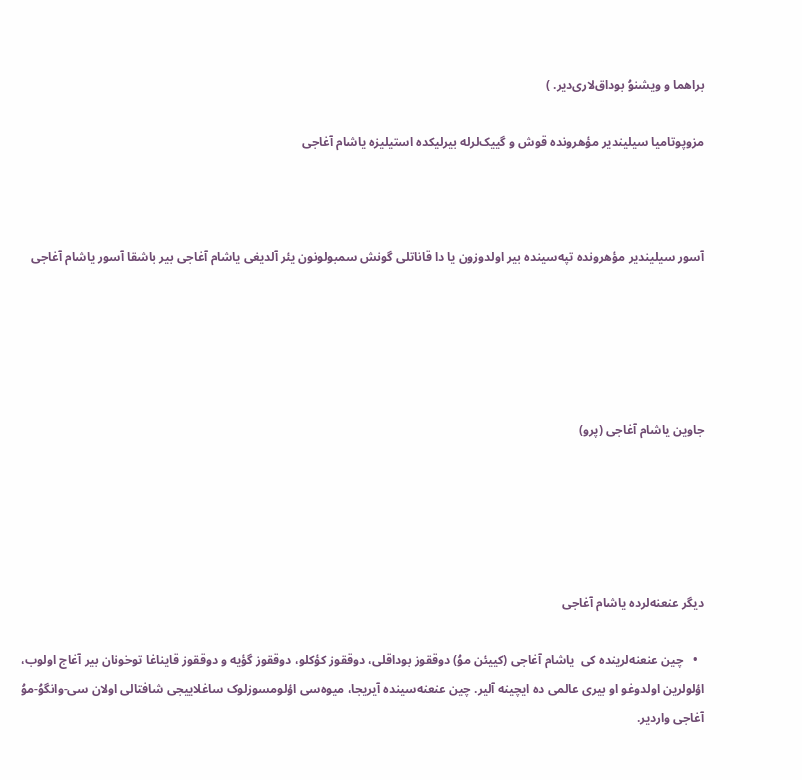براهما و ویشنوُ بوداق‌لاری‌دیر. )

مزوپوتامیا سیلیندیر مؤهرونده قوش و گییک‌لرله بیرلیکده استیلیزه یاشام آغاجی



آسور سیلیندیر مؤهرونده تپه‌سینده بیر اولدوزون یا دا قاناتلی گونش سمبولونون یئر آلدیغی یاشام آغاجی بیر باشقا آسور یاشام آغاجی





جاوین یاشام آغاجی (پرو)





دیگر عنعنه‌لرده یاشام آغاجی

  •   چین عنعنه‌لرینده کی  یاشام آغاجی (کییئن موُ) دوققوز بوداقلی، دوققوز کؤکلو، دوققوز گؤیه و دوققوز قایناغا توخونان بیر آغاج اولوب، اؤلولرین اولدوغو او بیری عالمی ده ایچینه آلیر. چین عنعنه‌سینده آیریجا، میوه‌سی اؤلومسوزلوک ساغلاییجی شافتالی اولان سی-وانگوُ-موُ آغاجی واردیر.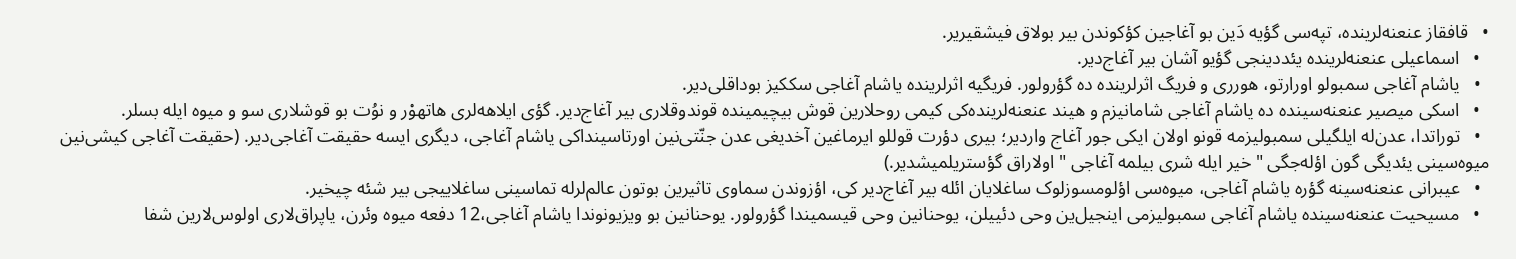•   قافقاز عنعنه‌لرینده، تپه‌سی گؤیه دَین بو آغاجین کؤکوندن بیر بولاق فیشقیریر.
  •   اسماعیلی عنعنه‌لرینده یئددینجی گؤیو آشان بیر آغاج‌دیر.
  •   یاشام آغاجی سمبولو اورارتو، هورری و فریگ اثرلرینده ده گؤرولور. فریگیه اثرلرینده یاشام آغاجی سککیز بوداقلی‌دیر.
  •   اسکی میصیر عنعنه‌سینده ده یاشام آغاجی شامانیزم و هیند عنعنه‌لرینده‌کی کیمی روحلارین قوش بیچیمینده قوندوقلاری بیر آغاج‌دیر. گؤی ایلاهه‌لری هاتهوْر و نوُت بو قوشلاری سو و میوه ایله بسلر.
  •   توراتدا، عدن‌له ایلگیلی سمبولیزمه قونو اولان ایکی جور آغاج واردیر؛ بیری دؤرت قوللو ایرماغین آخدیغی عدن جنّتی‌نین اورتاسینداکی یاشام آغاجی، دیگری ایسه حقیقت آغاجی‌دیر. (حقیقت آغاجی کیشی‌نین میوه‌سینی یئدیگی گون اؤله‌جگی " خیر ایله شری بیلمه آغاجی " اولاراق گؤستریلمیشدیر.)
  •   عیبرانی عنعنه‌سینه گؤره یاشام آغاجی، میوه‌سی اؤلومسوزلوک ساغلایان ائله بیر آغاج‌دیر کی، اؤزوندن سماوی تاثیرین بوتون عالم‌لرله تماسینی ساغلاییجی بیر شئه چیخیر.
  •   مسیحیت عنعنه‌سینده یاشام آغاجی سمبولیزمی اینجیل‌ین وحی دئییلن، یوحنانین وحی قیسمیندا گؤرولور. یوحنانین بو ویزیونوندا یاشام آغاجی،12 دفعه میوه وئرن، یاپراق‌لاری اولوس‌لارین شفا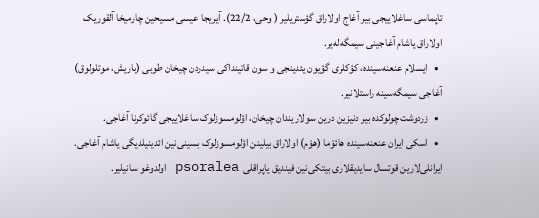تاپماسی ساغلاییجی بیر آغاج اولاراق گؤستریلیر ( وحی، 22/2). آیریجا عیسی مسیحین چارمیخا آلقوریک اولاراق یاشام آغاجینی سیمگه‌له‌یر.
  •   ایسلام عنعنه‌سینده، کؤکلری گؤیون یئدینجی و سون قاتینداکی سیدردن چیخان طوبی (باریش، موتلولوق) آغاجی سیمگه‌سینه راستلانیر.
  •   زردوشت‌چولوکده بیر دنیزین درین سولاریندان چیخان، اؤلومسوزلوک ساغلاییجی گائوکرنا آغاجی.
  •   اسکی ایران عنعنه‌سینده هائوْما (هوْم) اولاراق بیلینن اؤلومسوزلوک بسینی‌نین ائدینیلدیگی یاشام آغاجی. ایرانلی‌لارین قوتسال سایدیقلاری بیتکی‌نین فیندیق یاپراقلی  psoralea اولدوغو سانیلیر.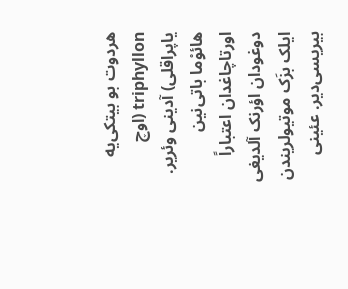هردوت بو بیتکی‌یه triphyllon (اوچ یاپراقلی) آدینی وئریر. هائوْما باتی‌نین اورتاچاغدان اعتباراً دوغودان اؤرنک آلدیغی ایلک بزَک موتیو‌لریندن بیریسی‌دیر. عئینی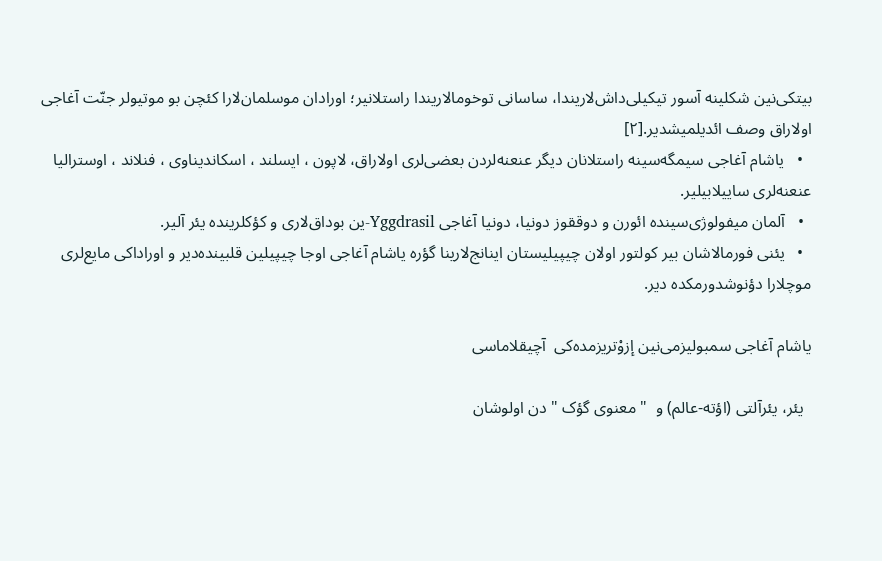بیتکی‌نین شکلینه آسور تیکیلی‌داش‌لاریندا، ساسانی توخومالاریندا راستلانیر؛ اورادان موسلمان‌لارا کئچن بو موتیولر جنّت آغاجی اولاراق وصف ائدیلمیشدیر.[۲]
  •   یاشام آغاجی سیمگه‌سینه راستلانان دیگر عنعنه‌لردن بعضی‌لری اولاراق، لاپون ، ایسلند ، اسکاندیناوی ، فنلاند ، اوسترالیا عنعنه‌لری ساییلابیلیر.
  •   آلمان میفولوژی‌سینده ائورن و دوققوز دونیا، دونیا آغاجی Yggdrasil-ین بوداق‌لاری و کؤکلرینده یئر آلیر.
  •   یئنی فورمالاشان بیر کولتور اولان چیپیلیستان اینانج‌لارینا گؤره یاشام آغاجی اوجا چیپیلین قلبینده‌دیر و اوراداکی مایع‌لری موچلارا دؤنوشدورمکده دیر.

یاشام آغاجی سمبولیزمی‌نین إزوْتریزمده‌کی  آچیقلاماسی

  یئر، یئرآلتی (اؤته-عالم) و  " معنوی گؤک " دن اولوشان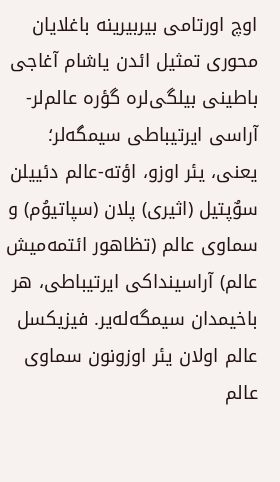اوچ اورتامی بیربیرینه باغلایان محوری تمثیل ائدن یاشام آغاجی باطینی بیلگی‌لره گؤره عالم‌لر-آراسی ایرتیباطی سیمگه‌لر؛ یعنی، یئر اوزو، اؤته-عالم دئییلن سوٌپتیل (اثیری) پلان (سپاتیوُم) و سماوی عالم (تظاهور ائتمه‌میش عالم) آراسینداکی ایرتیباطی، هر باخیمدان سیمگه‌‌له‌یر. فیزیکسل عالم اولان یئر اوزونون سماوی عالم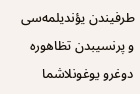طرفیندن یؤندیلمه‌سی و پرنسیبدن تظاهوره دوغرو یوغونلاشما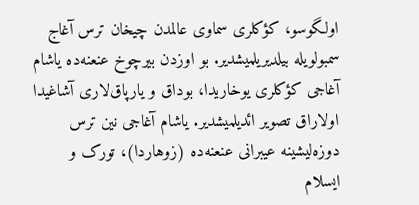اولگوسو، کؤکلری سماوی عالمدن چیخان ترس آغاج سمبولویله بیلدیریلمیشدیر. بو اوزدن بیرچوخ عنعنه‌ده یاشام آغاجی کؤکلری یوخاریدا، بوداق و یارپاق‌لاری آشاغیدا اولاراق تصویر ائدیلمیشدیر. یاشام آغاجی نین ترس دوزه‌لیشینه عیبرانی عنعنه‌ده (زوهاردا)، تورک و ایسلام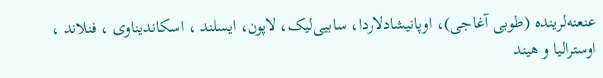عنعنه‌لرینده (طوبی آغاجی)، اوپانیشادلاردا، سابیی‌لیک، لاپون، ایسلند ، اسکاندیناوی ، فنلاند ، اوسترالیا و هیند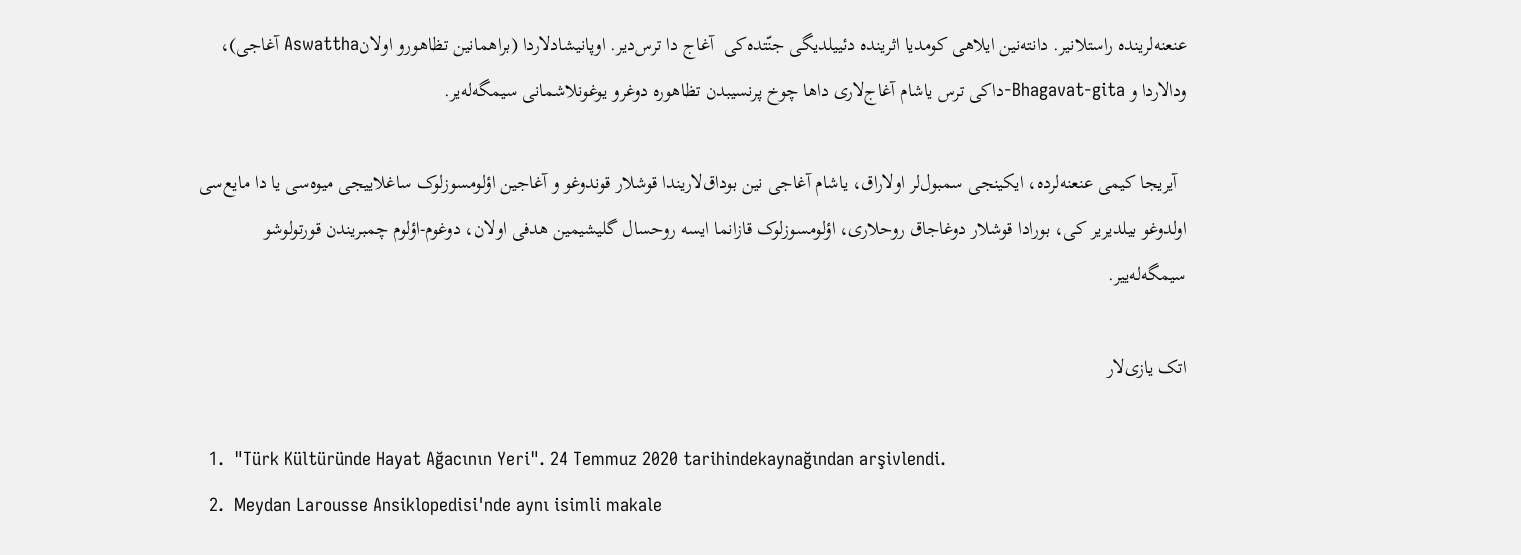عنعنه‌لرینده راستلانیر. دانته‌نین ایلاهی کومدیا اثرینده دئییلدیگی جنّتده‌کی  آغاج دا ترس‌دیر. اوپانیشادلاردا (براهمانین تظاهورو اولانAswattha آغاجی)، ودالاردا و Bhagavat-gita-داکی ترس یاشام آغاج‌لاری داها چوخ پرنسیبدن تظاهوره دوغرو یوغونلاشمانی سیمگه‌له‌یر.

  آیریجا کیمی عنعنه‌لرده، ایکینجی سمبول‌لر اولاراق، یاشام آغاجی ‌نین بوداق‌لاریندا قوشلار قوندوغو و آغاجین اؤلومسوزلوک ساغلاییجی میوه‌سی یا دا مایع‌سی اولدوغو بیلدیریر کی، بورادا قوشلار دوغاجاق روحلاری، اؤلومسوزلوک قازانما ایسه روحسال گلیشیمین هدفی اولان، دوغوم-اؤلوم چمبریندن قورتولوشو سیمگه‌له‌ییر.

اتک یازی‌لار

  1.  "Türk Kültüründe Hayat Ağacının Yeri". 24 Temmuz 2020 tarihindekaynağından arşivlendi.
  2.  Meydan Larousse Ansiklopedisi'nde aynı isimli makale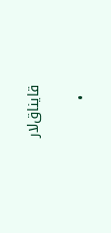قایناق‌لار

  •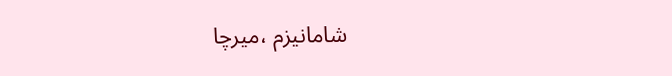شامانیزم ،‌میرچا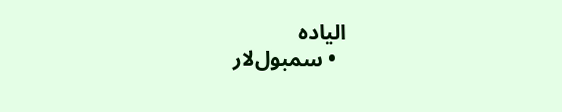الیاده
  • سمبول‌لار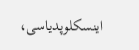اینسکلوپدیاسی،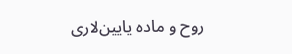روح و ماده یایین‌لاری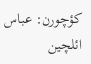کؤچورن: عباس ائلچین